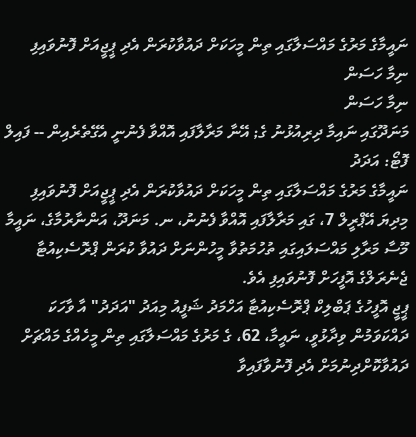ނައީމާގެ މަރުގެ މައްސަލާގައި ތިން މީހަކަށް ދައުވާކުރަން އެދި ޕީޖީއަށް ފޮނުވައިފި
ނިމާ ހަސަން
ނިމާ ހަސަން
މަނަދޫގައި ނައިމާ ދިރިއުޅުނު ގެ; އޭނާ މަރާލާފައި އޮއްވާ ފެނުނީ އެގޭތެރެއިން -- ފައިލް ފޮޓޯ: އަދަދު
ނައީމާގެ މަރުގެ މައްސަލާގައި ތިން މީހަކަށް ދައުވާކުރަން އެދި ޕީޖީއަށް ފޮނުވައިފި
މިދިޔަ އޭޕްރީލް 7، ގައި މަރާލާފައި އޮއްވާ ފެނުނު، ނ. މަނަދޫ، އަންނާރުމާގެ، ނައީމާ މޫސާ މަރާލި މައްސަލައިގައި ތުހުމަތުވާ މީހުންނަށް ދައުވާ ކުރަން ޕްރޮސެކިއުޓާ ޖެނެރަލްގެ އޮފީހަށް ފޮނުވައިފި އެވެ.
ޕީޖީ އޮފީހުގެ ޕަބްލިކް ޕްރޮސެކިއުޓާ އަހްމަދު ޝަފީއު މިއަދު "އަދަދު" އާ ވާހަކަ ދައްކަވަމުން ވިދާޅުވީ، ނައީމާ، 62، ގެ މަރުގެ މައްސަލާގައި ތިން މީހެއްގެ މައްޗަށް ދައުވާކޮށްދިނުމަށް އެދި ފޮނުވާފައިވާ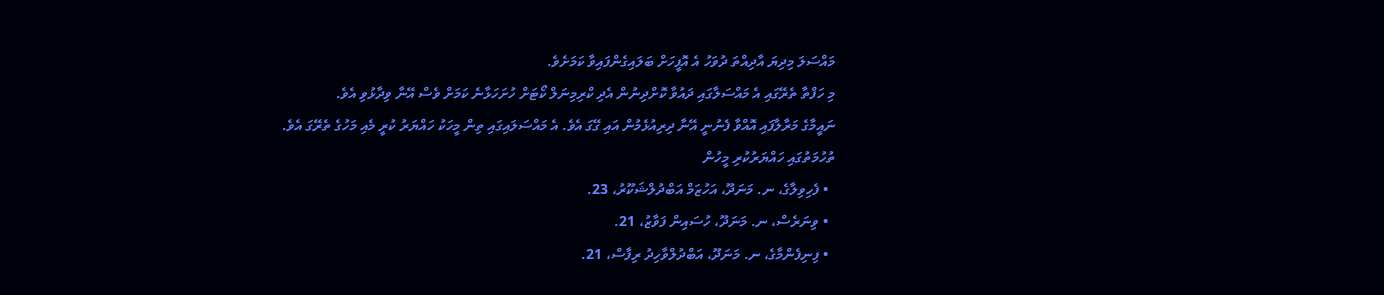މައްސަލަ މިދިޔަ އާދިއްތަ ދުވަހު އެ އޮފީހަށް ބަލައިގެންފައިވާ ކަމަށެވެ.
މި ހަފްތާ ތެރޭގައި އެ މައްސަލާގައި ދައުވާ ކޮށްދިނުން އެދި ކްރިމިނަލް ކޯޓަށް ހުށަހަޅާނެ ކަމަށް ވެސް އޭނާ ވިދާޅުވި އެވެ.
ނައީމާގެ މަރާލާފައި އޮއްވާ ފެނުނީ އޭނާ ދިރިއުޅެމުން އައި ގޭގަ އެވެ. އެ މައްސަލައިގައި ތިން މީހަކު ހައްޔަރު ކުރީ މެއި މަހުގެ ތެރޭގަ އެވެ.
ތުހުމަތުގައި ހައްޔަރުކުރި މީހުން
  • ފެހިވިލާގެ، ނ. މަނަދޫ، އަހުޒަމް އަބްދުލްޝަކޫރު، 23.
  • ވިނަރެސް، ނ. މަނަދޫ، ހުސައިން ފަވާޒު، 21.
  • ފިނިފެންމާގެ، ނ. މަނަދޫ، އަބްދުލްވާހިދު ރިފާސް، 21.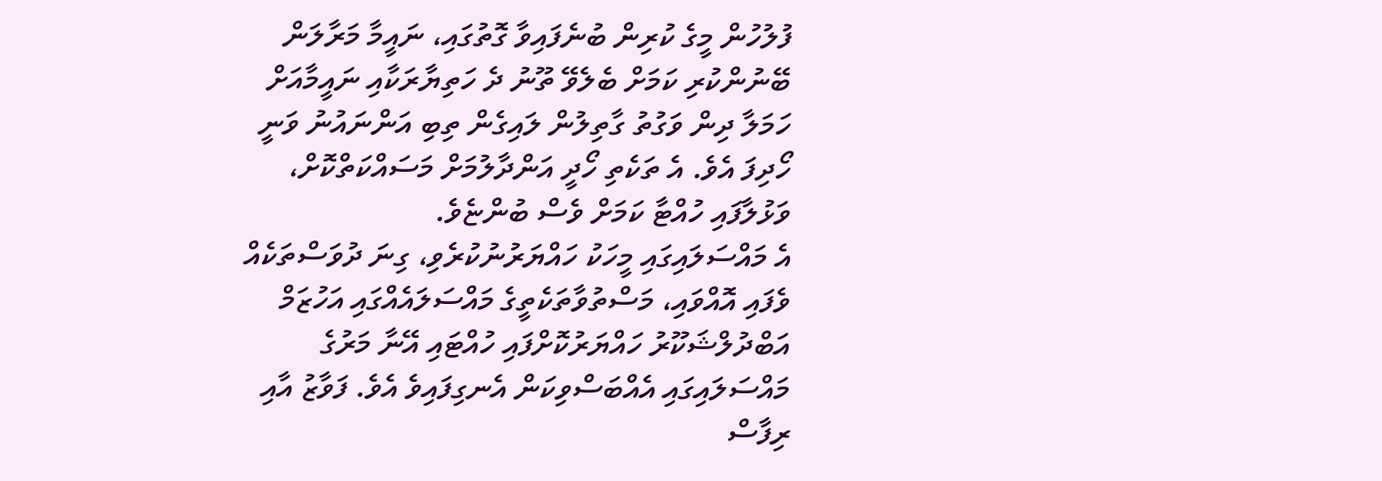ފުލުހުން މީގެ ކުރިން ބުނެފައިވާ ގޮތުގައި، ނައީމާ މަރާލަން ބޭނުންކުރި ކަމަށް ބެލެވޭ ތޫނު ދެ ހަތިޔާރަކާއި ނައީމާއަށް ހަމަލާ ދިން ވަގުތު ގާތިލުން ލައިގެން ތިބި އަންނައުނު ވަނީ ހޯދިފަ އެވެ. އެ ތަކެތި ހޯދީ އަންދާލުމަށް މަސައްކަތްކޮށް، ވަޅުލާފައި ހުއްޓާ ކަމަށް ވެސް ބުންޏެވެ.
އެ މައްސަލައިގައި މީހަކު ހައްޔަރުނުކުރެވި، ގިނަ ދުވަސްތަކެއް ވެފައި އޮއްވައި، މަސްތުވާތަކެތީގެ މައްސަލައެއްގައި އަހުޒަމް އަބްދުލްޝަކޫރު ހައްޔަރުކޮށްފައި ހުއްޓައި އޭނާ މަރުގެ މައްސަލައިގައި އެއްބަސްވިކަން އެނގިފައިވެ އެވެ. ފަވާޒު އާއި ރިފާސް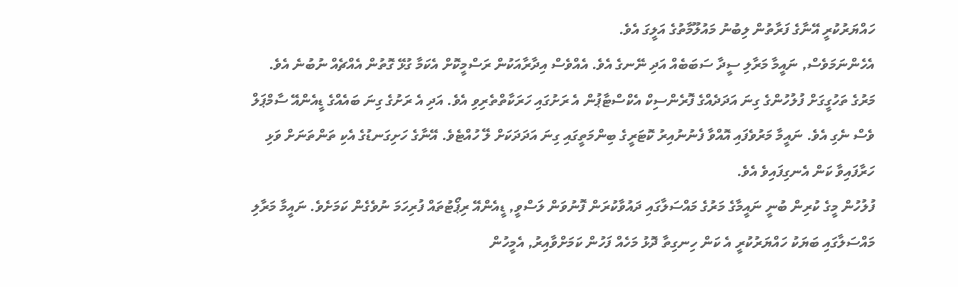ހައްޔަރުކުރީ އޭނާގެ ފަރާތުން ލިބުނު މައުލޫމާތުގެ އަލީގަ އެވެ.
އެހެންނަމަވެސް, ނައީމާ މަރާލި ސީދާ ސަބަބެއް އަދި ނޭނގެ އެވެ. އެއްވެސް އިދާރާއަކުން ރަސްމީކޮށް އެކަމާ ގުޅޭ ގޮތުން އެއްޗެއް ނުބުނެ އެވެ.
މަރުގެ ތަހުގީގަށް ފުލުހުންގެ ގިނަ އަދަދެއްގެ ފޮރެންސިކް އެކްސްޓާޕުން އެ ރަށުގައި ހަރަކާތްތެރިވި އެވެ. އަދި އެ ރަށުގެ ގިނަ ބައެއްގެ ޑީއެންއޭ ސާމްޕަލް ވެސް ނެގި އެވެ. ނައީމާ މަރުވެފައި އޮއްވާ ފެނުނުއިރު ކޮޓަރީގެ ބިންމަތީގައި ގިނަ އަދަދަކަށް ލޭ ހުއްޓެވެ. އޭނާގެ ހަށިގަނޑުގެ އެކި ތަންތަނަށް ވަޅި ހަރާފައިވާ ކަން އެނގިފައިވެ އެވެ.
ފުލުހުން މީގެ ކުރިން ބުނީ ނައީމާގެ މަރުގެ މައްސަލާގައި ދައުވާކުރަން ފޮނުވަން ލަސްވީ, ޑީއެންއޭ ރިޕޯޓުތައް ފުރިހަމަ ނުވެގެން ކަމަށެވެ. ނައީމާ މަރާލި މައްސަލާގައި ބަޔަކު ހައްޔަރުކުރީ އެ ކަން ހިނގިތާ ދޮޅު މަހެއް ފަހުން ކަމަށްވާއިރު, އެމީހުން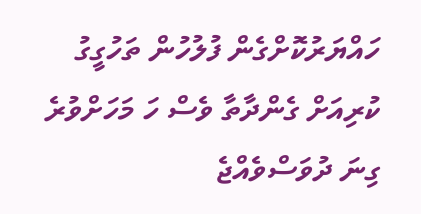ހައްޔަރުކޮށްގެން ފުލުހުން ތަހުގީގު ކުރިއަށް ގެންދާތާ ވެސް ހަ މަހަށްވުރެ ގިނަ ދުވަސްވެއްޖެ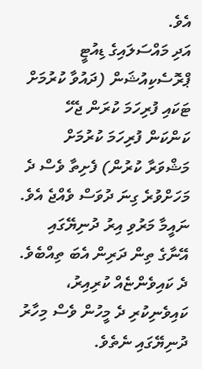އެވެ.
އަދި މައްސަލައިގެ ޑިއުޓީ ޕްރޮސެކިއުޝަން (ދައުވާ ކުރުމަށް ޓަކައި ފުރިހަމަ ކުރަން ޖެހޭ ކަންކަން ފުރިހަމަ ކުރުމަށް މަޝްވަރާ ކުރުން) ފެށިތާ ވެސް ދެ މަހަށްވުރެ ގިނަ ދުވަސް ވެއްޖެ އެވެ.
ނައީމާ މަރުވި އިރު ދުނިޔޭގައި އޭނާގެ ތިން ދަރިން އެބަ ތިއްބެވެ. ދެ ކައިވެންޏެއް ކުރިއިރު، ކައިވެނިކުރި ދެ މީހުން ވެސް މިހާރު ދުނިޔޭގައި ނެތެވެ.